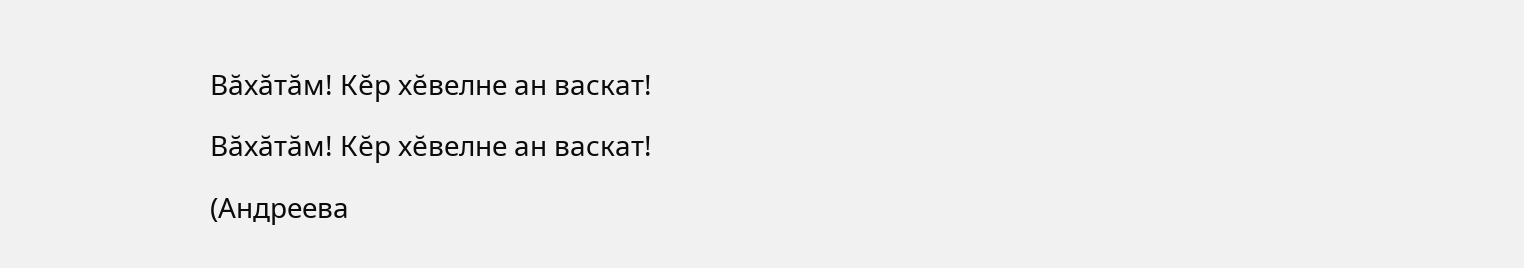Вăхăтăм! Кĕр хĕвелне ан васкат!

Вăхăтăм! Кĕр хĕвелне ан васкат!

(Андреева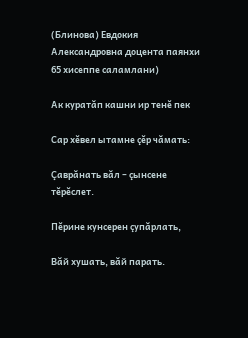(Блинова) Евдокия Александровна доцента паянхи 65 хисеппе саламлани)

Ак куратăп кашни ир тенĕ пек

Сар хĕвел ытамне çĕр чăмать:

Çаврăнать вăл – çынсене тĕрĕслет.

Пĕрине кунсерен çупăрлать,

Вăй хушать, вăй парать.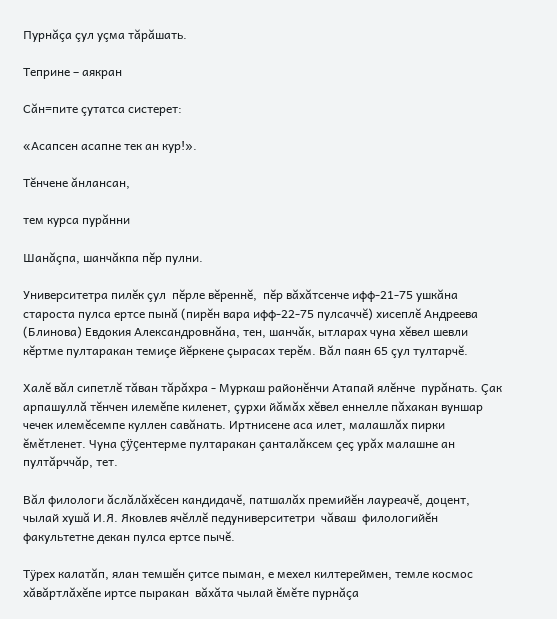Пурнăçа çул уçма тăрăшать.

Теприне – аякран

Сăн=пите çутатса систерет:

«Асапсен асапне тек ан кур!».

Тĕнчене ăнлансан,

тем курса пурăнни

Шанăçпа, шанчăкпа пĕр пулни.

Университетра пилĕк çул  пĕрле вĕреннĕ,  пĕр вăхăтсенче ифф-21-75 ушкăна староста пулса ертсе пынă (пирĕн вара ифф-22-75 пулсаччĕ) хисеплĕ Андреева (Блинова) Евдокия Александровнăна, тен, шанчăк, ытларах чуна хĕвел шевли  кĕртме пултаракан темиçе йĕркене çырасах терĕм. Вăл паян 65 çул тултарчĕ.

Халĕ вăл сипетлĕ тăван тăрăхра - Муркаш районĕнчи Атапай ялĕнче  пурăнать. Çак арпашуллă тĕнчен илемĕпе киленет, çурхи йăмăх хĕвел еннелле пăхакан вуншар чечек илемĕсемпе куллен савăнать. Иртнисене аса илет, малашлăх пирки ĕмĕтленет. Чуна çÿçентерме пултаракан çанталăксем çеç урăх малашне ан пултăрччăр, тет.

Вăл филологи ăслăлăхĕсен кандидачĕ, патшалăх премийĕн лауреачĕ, доцент, чылай хушă И.Я. Яковлев ячĕллĕ педуниверситетри  чăваш  филологийĕн факультетне декан пулса ертсе пычĕ.

Тÿрех калатăп, ялан темшĕн çитсе пыман, е мехел килтереймен, темле космос хăвăртлăхĕпе иртсе пыракан  вăхăта чылай ĕмĕте пурнăçа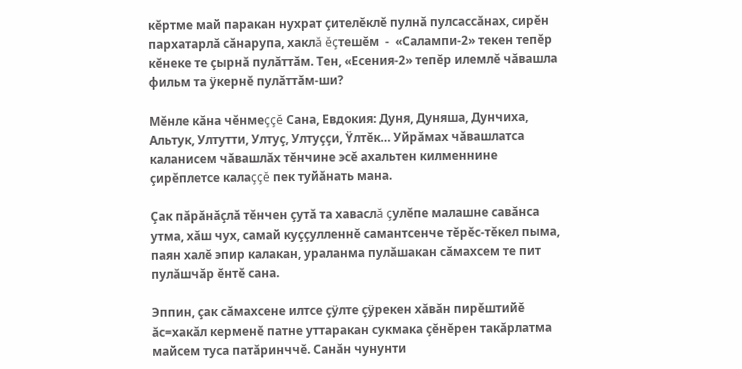кĕртме май паракан нухрат çителĕклĕ пулнă пулсассăнах, сирĕн пархатарлă сăнарупа, хаклă ĕçтешĕм  -  «Салампи-2» текен тепĕр кĕнеке те çырнă пулăттăм. Тен, «Есения-2» тепĕр илемлĕ чăвашла фильм та ÿкернĕ пулăттăм-ши?

Мĕнле кăна чĕнмеççĕ Сана, Евдокия: Дуня, Дуняша, Дунчиха, Альтук, Ултутти, Ултуç, Ултуççи, Ÿлтĕк… Уйрăмах чăвашлатса каланисем чăвашлăх тĕнчине эсĕ ахальтен килменнине çирĕплетсе калаççĕ пек туйăнать мана.

Çак пăрăнăçлă тĕнчен çутă та хаваслă çулĕпе малашне савăнса утма, хăш чух, самай куççулленнĕ самантсенче тĕрĕс-тĕкел пыма, паян халĕ эпир калакан, ураланма пулăшакан сăмахсем те пит пулăшчăр ĕнтĕ сана.

Эппин, çак сăмахсене илтсе çÿлте çÿрекен хăвăн пирĕштийĕ ăс=хакăл керменĕ патне уттаракан сукмака çĕнĕрен такăрлатма майсем туса патăринччĕ. Санăн чунунти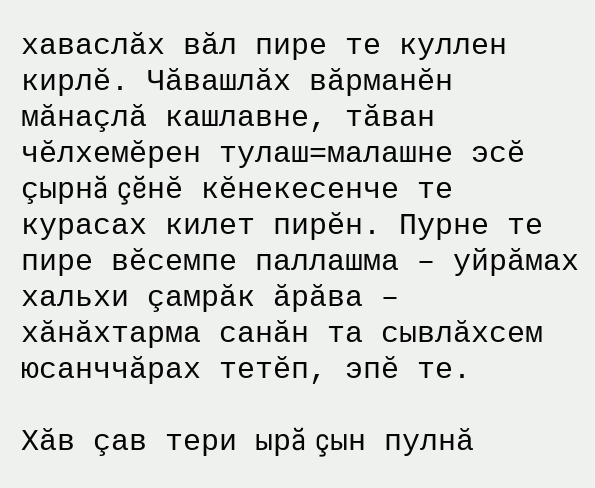хаваслăх вăл пире те куллен кирлĕ. Чăвашлăх вăрманĕн мăнаçлă кашлавне, тăван чĕлхемĕрен тулаш=малашне эсĕ çырнă çĕнĕ кĕнекесенче те курасах килет пирĕн. Пурне те пире вĕсемпе паллашма – уйрăмах хальхи çамрăк ăрăва – хăнăхтарма санăн та сывлăхсем юсанччăрах тетĕп, эпĕ те.

Хăв çав тери ырă çын пулнă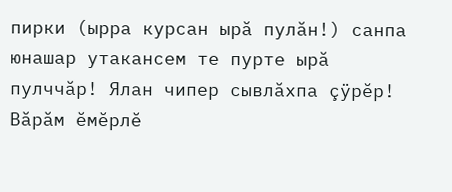пирки (ырра курсан ырă пулăн!) санпа юнашар утакансем те пурте ырă пулччăр! Ялан чипер сывлăхпа çÿрĕр! Вăрăм ĕмĕрлĕ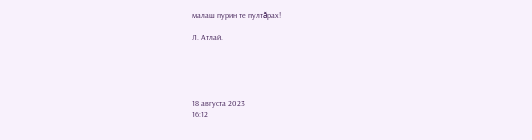малаш пурин те пултăрах!

Л. Атлай.





18 августа 2023
16:12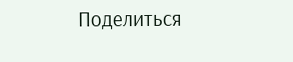Поделиться